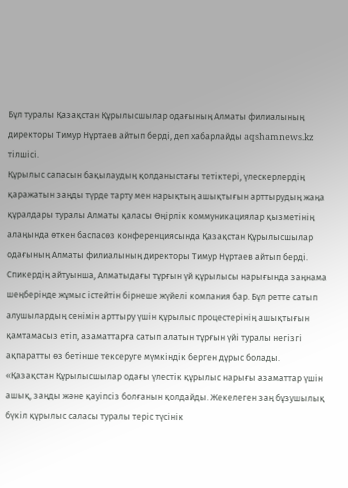Бұл туралы Қазақстан Құрылысшылар одағының Алматы филиалының директоры Тимур Нұртаев айтып берді, деп хабарлайды aqshamnews.kz тілшісі.
Құрылыс сапасын бақылаудың қолданыстағы тетіктері, үлескерлердің қаражатын заңды түрде тарту мен нарықтың ашықтығын арттырудың жаңа құралдары туралы Алматы қаласы Өңірлік коммуникациялар қызметінің алаңында өткен баспасөз конференциясында Қазақстан Құрылысшылар одағының Алматы филиалының директоры Тимур Нұртаев айтып берді.
Спикердің айтуынша, Алматыдағы тұрғын үй құрылысы нарығында заңнама шеңберінде жұмыс істейтін бірнеше жүйелі компания бар. Бұл ретте сатып алушылардың сенімін арттыру үшін құрылыс процестерінің ашықтығын қамтамасыз етіп, азаматтарға сатып алатын тұрғын үйі туралы негізгі ақпаратты өз бетінше тексеруге мүмкіндік берген дұрыс болады.
«Қазақстан Құрылысшылар одағы үлестік құрылыс нарығы азаматтар үшін ашық, заңды және қауіпсіз болғанын қолдайды. Жекелеген заң бұзушылық бүкіл құрылыс саласы туралы теріс түсінік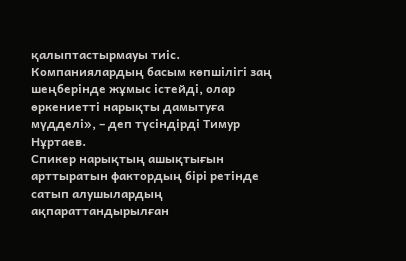қалыптастырмауы тиіс. Компаниялардың басым көпшілігі заң шеңберінде жұмыс істейді, олар өркениетті нарықты дамытуға мүдделі», – деп түсіндірді Тимур Нұртаев.
Спикер нарықтың ашықтығын арттыратын фактордың бірі ретінде сатып алушылардың ақпараттандырылған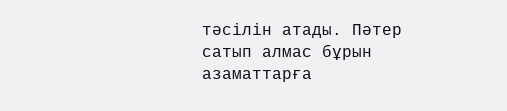тәсілін атады. Пәтер сатып алмас бұрын азаматтарға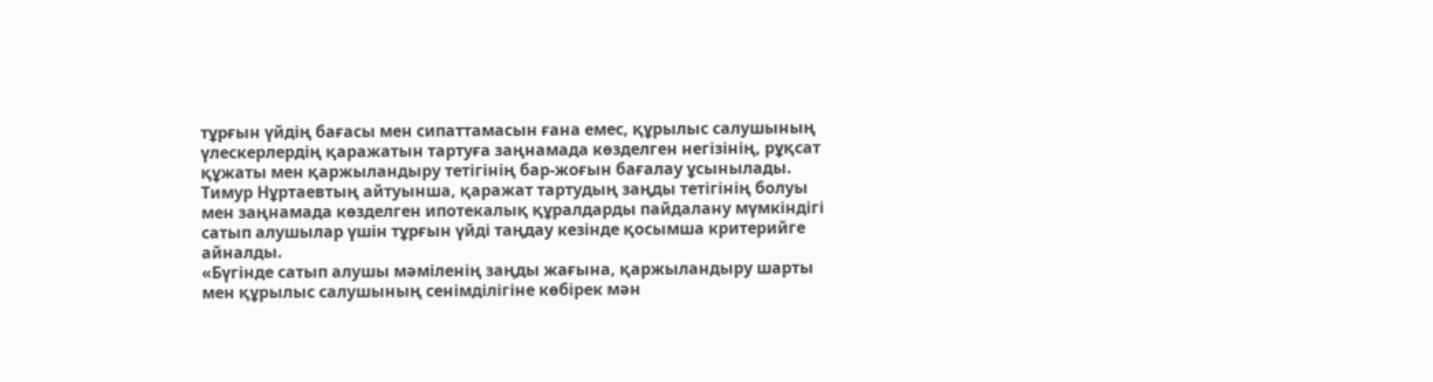тұрғын үйдің бағасы мен сипаттамасын ғана емес, құрылыс салушының үлескерлердің қаражатын тартуға заңнамада көзделген негізінің, рұқсат құжаты мен қаржыландыру тетігінің бар-жоғын бағалау ұсынылады.
Тимур Нұртаевтың айтуынша, қаражат тартудың заңды тетігінің болуы мен заңнамада көзделген ипотекалық құралдарды пайдалану мүмкіндігі сатып алушылар үшін тұрғын үйді таңдау кезінде қосымша критерийге айналды.
«Бүгінде сатып алушы мәміленің заңды жағына, қаржыландыру шарты мен құрылыс салушының сенімділігіне көбірек мән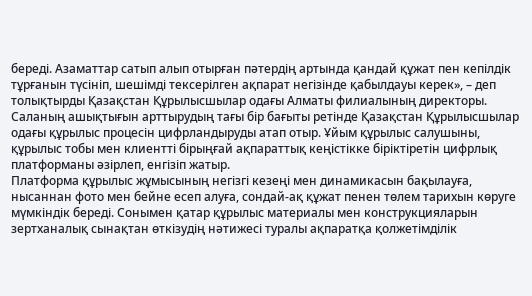береді. Азаматтар сатып алып отырған пәтердің артында қандай құжат пен кепілдік тұрғанын түсініп, шешімді тексерілген ақпарат негізінде қабылдауы керек», – деп толықтырды Қазақстан Құрылысшылар одағы Алматы филиалының директоры.
Саланың ашықтығын арттырудың тағы бір бағыты ретінде Қазақстан Құрылысшылар одағы құрылыс процесін цифрландыруды атап отыр. Ұйым құрылыс салушыны, құрылыс тобы мен клиентті бірыңғай ақпараттық кеңістікке біріктіретін цифрлық платформаны әзірлеп, енгізіп жатыр.
Платформа құрылыс жұмысының негізгі кезеңі мен динамикасын бақылауға, нысаннан фото мен бейне есеп алуға, сондай-ақ құжат пенен төлем тарихын көруге мүмкіндік береді. Сонымен қатар құрылыс материалы мен конструкцияларын зертханалық сынақтан өткізудің нәтижесі туралы ақпаратқа қолжетімділік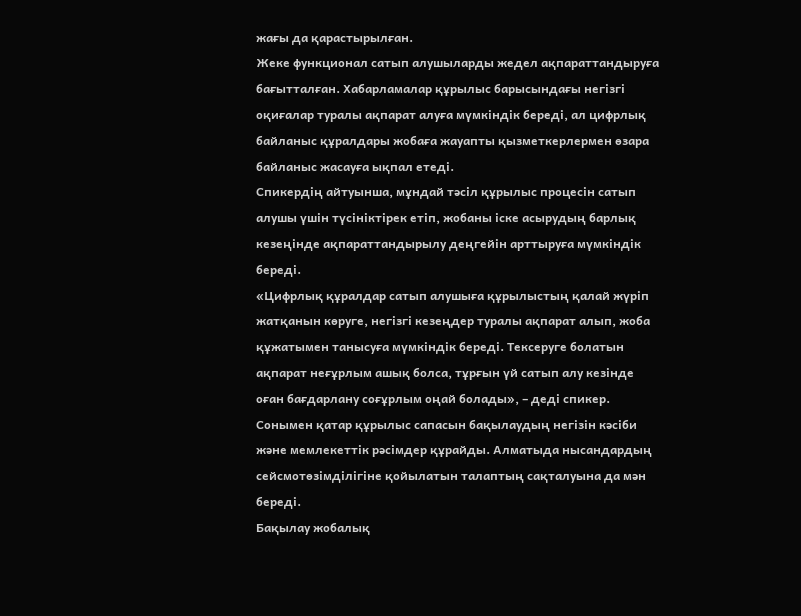жағы да қарастырылған.
Жеке функционал сатып алушыларды жедел ақпараттандыруға бағытталған. Хабарламалар құрылыс барысындағы негізгі оқиғалар туралы ақпарат алуға мүмкіндік береді, ал цифрлық байланыс құралдары жобаға жауапты қызметкерлермен өзара байланыс жасауға ықпал етеді.
Спикердің айтуынша, мұндай тәсіл құрылыс процесін сатып алушы үшін түсініктірек етіп, жобаны іске асырудың барлық кезеңінде ақпараттандырылу деңгейін арттыруға мүмкіндік береді.
«Цифрлық құралдар сатып алушыға құрылыстың қалай жүріп жатқанын көруге, негізгі кезеңдер туралы ақпарат алып, жоба құжатымен танысуға мүмкіндік береді. Тексеруге болатын ақпарат неғұрлым ашық болса, тұрғын үй сатып алу кезінде оған бағдарлану соғұрлым оңай болады», – деді спикер.
Сонымен қатар құрылыс сапасын бақылаудың негізін кәсіби және мемлекеттік рәсімдер құрайды. Алматыда нысандардың сейсмотөзімділігіне қойылатын талаптың сақталуына да мән береді.
Бақылау жобалық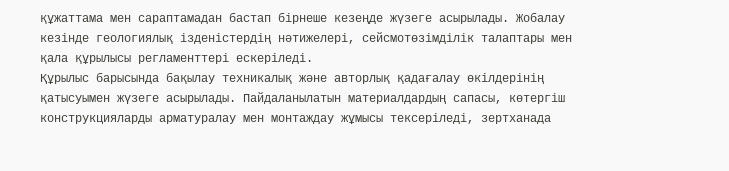құжаттама мен сараптамадан бастап бірнеше кезеңде жүзеге асырылады. Жобалау кезінде геологиялық ізденістердің нәтижелері, сейсмотөзімділік талаптары мен қала құрылысы регламенттері ескеріледі.
Құрылыс барысында бақылау техникалық және авторлық қадағалау өкілдерінің қатысуымен жүзеге асырылады. Пайдаланылатын материалдардың сапасы, көтергіш конструкцияларды арматуралау мен монтаждау жұмысы тексеріледі, зертханада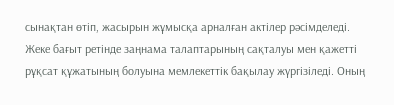сынақтан өтіп, жасырын жұмысқа арналған актілер рәсімделеді.
Жеке бағыт ретінде заңнама талаптарының сақталуы мен қажетті рұқсат құжатының болуына мемлекеттік бақылау жүргізіледі. Оның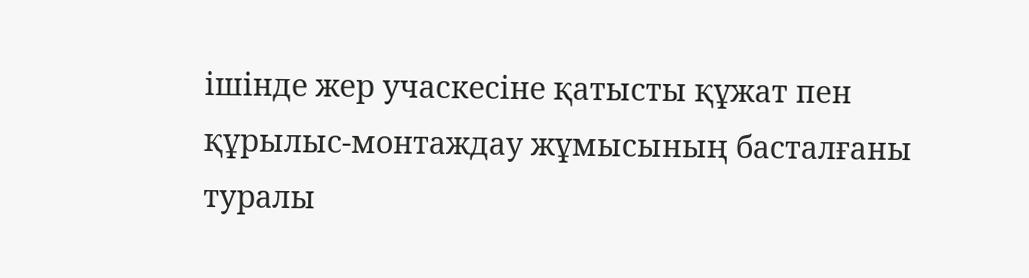ішінде жер учаскесіне қатысты құжат пен құрылыс-монтаждау жұмысының басталғаны туралы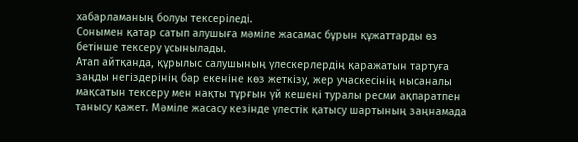хабарламаның болуы тексеріледі.
Сонымен қатар сатып алушыға мәміле жасамас бұрын құжаттарды өз бетінше тексеру ұсынылады.
Атап айтқанда, құрылыс салушының үлескерлердің қаражатын тартуға заңды негіздерінің бар екеніне көз жеткізу, жер учаскесінің нысаналы мақсатын тексеру мен нақты тұрғын үй кешені туралы ресми ақпаратпен танысу қажет. Мәміле жасасу кезінде үлестік қатысу шартының заңнамада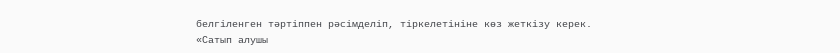белгіленген тәртіппен рәсімделіп, тіркелетініне көз жеткізу керек.
«Сатып алушы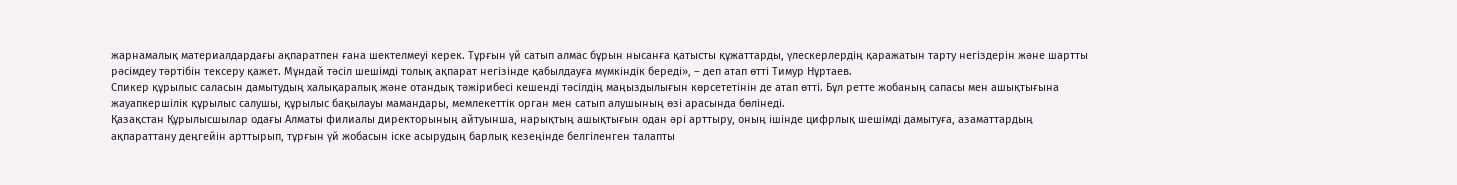жарнамалық материалдардағы ақпаратпен ғана шектелмеуі керек. Тұрғын үй сатып алмас бұрын нысанға қатысты құжаттарды, үлескерлердің қаражатын тарту негіздерін және шартты рәсімдеу тәртібін тексеру қажет. Мұндай тәсіл шешімді толық ақпарат негізінде қабылдауға мүмкіндік береді», – деп атап өтті Тимур Нұртаев.
Спикер құрылыс саласын дамытудың халықаралық және отандық тәжірибесі кешенді тәсілдің маңыздылығын көрсететінін де атап өтті. Бұл ретте жобаның сапасы мен ашықтығына жауапкершілік құрылыс салушы, құрылыс бақылауы мамандары, мемлекеттік орган мен сатып алушының өзі арасында бөлінеді.
Қазақстан Құрылысшылар одағы Алматы филиалы директорының айтуынша, нарықтың ашықтығын одан әрі арттыру, оның ішінде цифрлық шешімді дамытуға, азаматтардың ақпараттану деңгейін арттырып, тұрғын үй жобасын іске асырудың барлық кезеңінде белгіленген талапты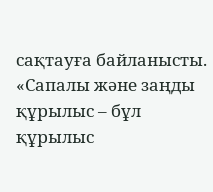сақтауға байланысты.
«Сапалы және заңды құрылыс – бұл құрылыс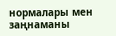нормалары мен заңнаманы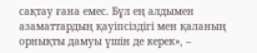сақтау ғана емес. Бұл ең алдымен азаматтардың қауіпсіздігі мен қаланың орнықты дамуы үшін де керек», –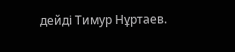дейді Тимур Нұртаев.